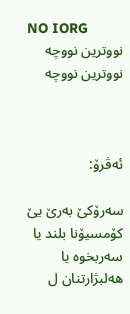NO IORG
نووترين نووچه
نووترين نووچه



ئه‌ڤرۆ:

سه‌رۆكێ به‌رێ یێ كۆمسیۆنا بلند یا سه‌ربخوه‌ یا هه‌لبژارتنان ل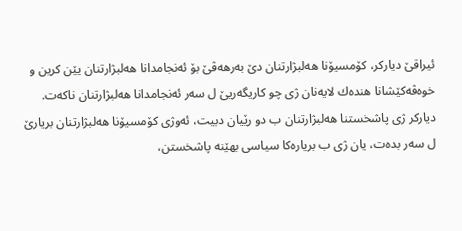ئیراقێ دیاركر، كۆمسیۆنا هه‌لبژارتنان دێ به‌رهه‌ڤێ بۆ ئه‌نجامدانا هه‌لبژارتنان یێن كرین و خوه‌ڤه‌كێشانا هنده‌ك لایه‌نان ژی چو كاریگه‌ریێ ل سه‌ر ئه‌نجامدانا هه‌لبژارتنان ناكه‌ت. دیاركر ژی پاشخستنا هه‌لبژارتنان ب دو رێیان دبیت، ئه‌وژی كۆمسیۆنا هه‌لبژارتنان بریارێ ل سه‌ر بده‌ت، یان ژی ب بریاره‌كا سیاسی بهێنه‌ پاشخستن،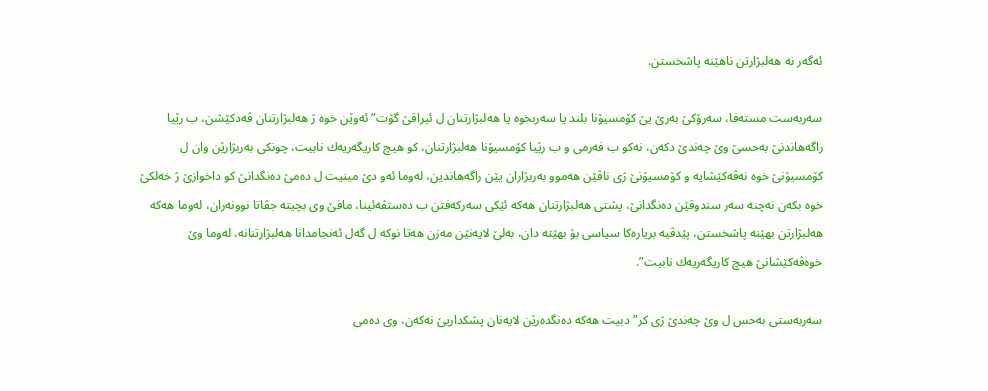ئه‌گه‌ر نه‌ هه‌لبژارتن ناهێنه‌ پاشخستن.

سه‌ربه‌ست مسته‌فا، سه‌رۆكێ به‌رێ یێ كۆمسیۆنا بلند یا سه‌ربخوه‌ یا هه‌لبژارتنان ل ئیراقێ گۆت” ئه‌وێن خوه‌ ژ هه‌لبژارتنان ڤه‌دكێشن، ب رێیا راگه‌هاندنێ به‌حسێ وێ چه‌ندێ دكه‌ن، نه‌كو ب فه‌رمی و ب رێیا كۆمسیۆنا هه‌لبژارتنان، كو هیچ كاریگه‌ریه‌ك نابیت، چونكی به‌ربژارێن وان ل كۆمسیۆنێ خوه‌ نه‌ڤه‌كێشایه‌ و كۆمسیۆنێ ژی ناڤێن هه‌موو به‌ربژاران یێن راگه‌هاندین، له‌وما ئه‌و دێ مینیت ل ده‌مێ ده‌نگدانێ كو داخوازێ ژ خه‌لكێ خوه‌ بكه‌ن نه‌چنه‌ سه‌ر سندوقێن ده‌نگدانێ، پشتی هه‌لبژارتنان هه‌كه‌ ئێكی سه‌ركه‌فتن ب ده‌ستڤه‌ئینا، مافێ وی بچیته‌ جڤاتا نوونه‌ران، له‌وما هه‌كه‌ هه‌لبژارتن بهێنه‌ پاشخستن، پێدڤیه‌ بریاره‌كا سیاسی بۆ بهێته‌ دان، به‌لێ لایه‌نێن مه‌زن هه‌تا نوكه‌ ل گه‌ل ئه‌نجامدانا هه‌لبژارتنانه‌، له‌وما وێ خوه‌ڤه‌كێشانێ هیچ كاریگه‌ریه‌ك نابیت”.

سه‌ربه‌ستی به‌حس ل وێ چه‌ندێ ژی كر” دبیت هه‌كه‌ ده‌نگده‌رێن لایه‌نان پشكداریێ نه‌كه‌ن، وی ده‌می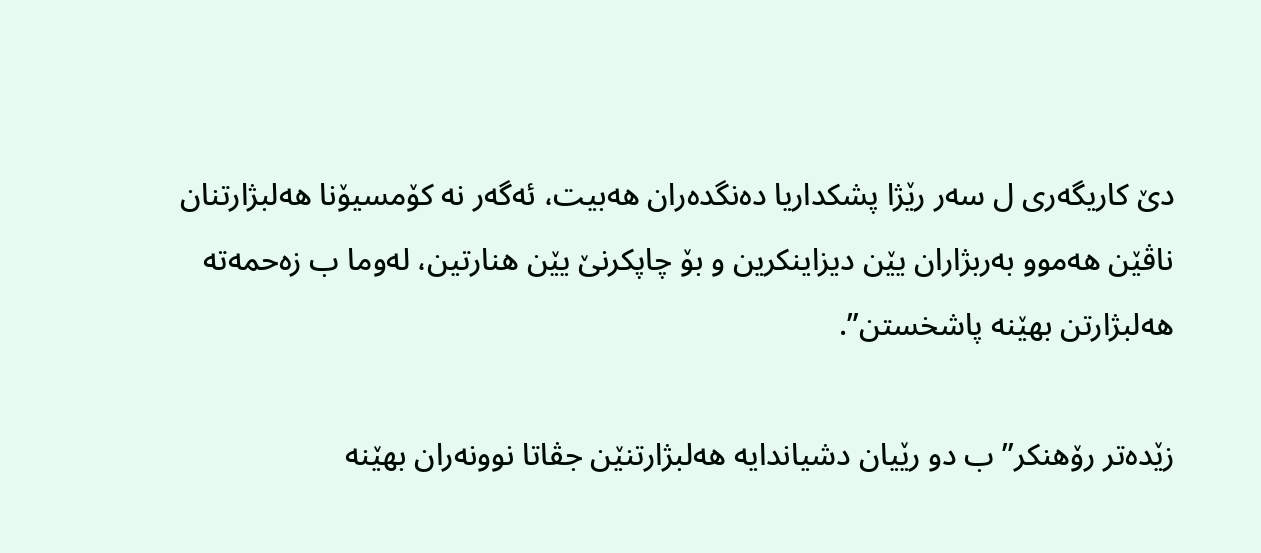دێ كاریگه‌ری ل سه‌ر رێژا پشكداریا ده‌نگده‌ران هه‌بیت، ئه‌گه‌ر نه‌ كۆمسیۆنا هه‌لبژارتنان ناڤێن هه‌موو به‌ربژاران یێن دیزاینكرین و بۆ چاپكرنێ یێن هنارتین، له‌وما ب زه‌حمه‌ته‌ هه‌لبژارتن بهێنه‌ پاشخستن”.

زێده‌تر رۆهنكر” ب دو رێیان دشیاندایه‌ هه‌لبژارتنێن جڤاتا نوونه‌ران بهێنه‌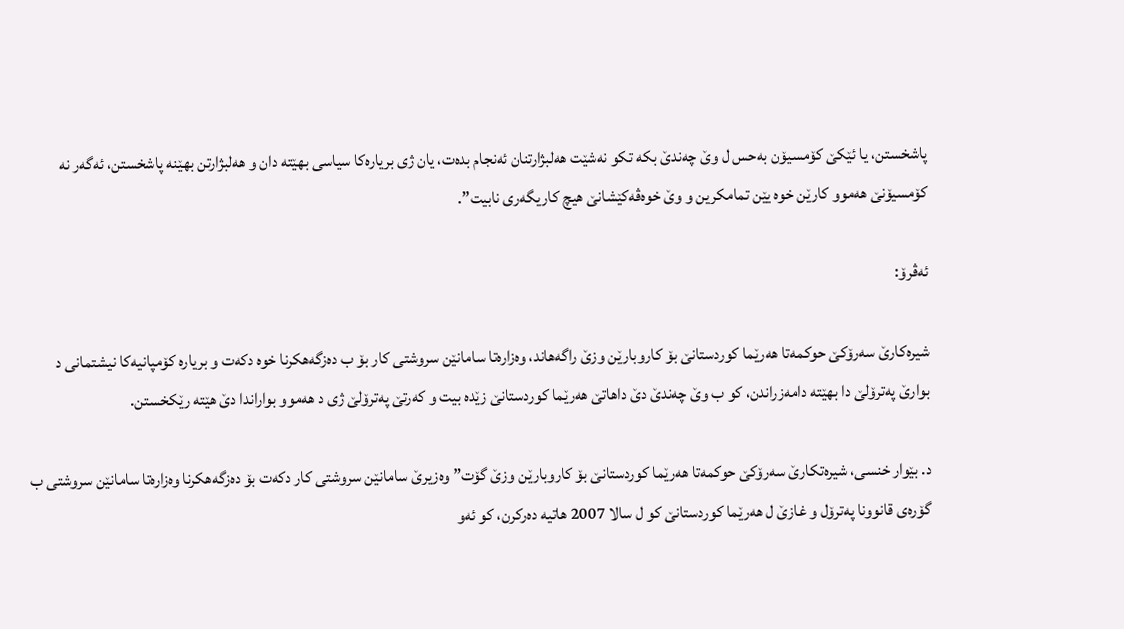پاشخستن، یا ئێكێ كۆمسیۆن به‌حس ل وێ چه‌ندێ بكه‌ تكو نه‌شێت هه‌لبژارتنان ئه‌نجام بده‌ت، یان ژی بریاره‌كا سیاسی بهێته‌ دان و هه‌لبژارتن بهێنه‌ پاشخستن، ئه‌گه‌ر نه‌ كۆمسیۆنێ هه‌موو كارێن خوه‌ یێن تمامكرین و وێ خوه‌ڤه‌كێشانێ هیچ كاریگه‌ری نابیت”.

ئه‌ڤرۆ:

شیره‌كارێ سه‌رۆكێ حوكمه‌تا هه‌رێما كوردستانێ بۆ كاروبارێن وزێ راگه‌هاند، وه‌زاره‌تا سامانێن سروشتی كار بۆ ب ده‌زگه‌هكرنا خوه‌ دكه‌ت و بریاره‌ كۆمپانیه‌كا نیشتمانی د بوارێ په‌ترۆلێ دا بهێته‌ دامه‌زراندن، كو ب وێ چه‌ندێ دێ داهاتێ هه‌رێما كوردستانێ زێده‌ بیت و كه‌رتێ په‌ترۆلێ ژی د هه‌موو بواراندا دێ هێته‌ رێكخستن.

د. بێوار خنسی، شیره‌تكارێ سه‌رۆكێ حوكمه‌تا هه‌رێما كوردستانێ بۆ كاروبارێن وزێ گۆت” وه‌زیرێ سامانێن سروشتی كار دكه‌ت بۆ ده‌زگه‌هكرنا وه‌زاره‌تا سامانێن سروشتی ب گۆره‌ی قانوونا په‌ترۆل و غازێ ل هه‌رێما كوردستانێ كو ل سالا 2007 هاتیه‌ ده‌ركرن، كو ئه‌و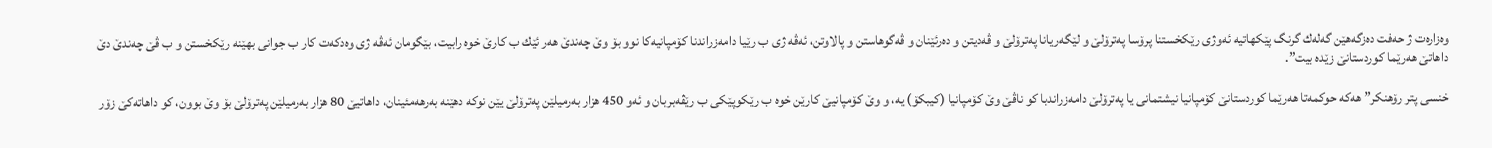وه‌زاره‌ت ژ حه‌فت ده‌زگه‌هێن گه‌له‌ك گرنگ پێكهاتیه‌ ئه‌وژی رێكخستنا پرۆسا په‌ترۆلێ و لێگه‌ریانا په‌ترۆلێ و ڤه‌دیتن و ده‌رئێنان و ڤه‌گوهاستن و پالاوتن، ئه‌ڤه‌ ژی ب رێیا دامه‌زراندنا كۆمپانیه‌كا نوو بۆ وێ چه‌ندێ هه‌ر ئێك ب كارێ خوه‌ رابیت، بێگومان ئه‌ڤه‌ ژی وه‌دكه‌ت كار ب جوانی بهێنه‌ رێكخستن و ب ڤێ چه‌ندێ دێ داهاتێ هه‌رێما كوردستانێ زێده‌ بیت”.

خنسی پتر رۆهنكر” هه‌كه‌ حوكمه‌تا هه‌رێما كوردستانێ كۆمپانیا نیشتمانی یا په‌ترۆلێ دامه‌زراندبا كو ناڤێ وێ كۆمپانیا (كیبكۆ) یه‌، و وێ كۆمپانیێ كارێن خوه‌ ب رێكوپێكی ب رێڤه‌بربان و ئه‌و 450 هزار به‌رمیلێن په‌ترۆلێ یێن نوكه‌ دهێنه‌ به‌رهه‌مئینان، داهاتیێ 80 هزار به‌رمیلێن په‌ترۆلێ بۆ وێ بوون، كو داهاته‌كێ زۆر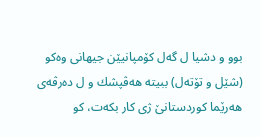بوو و دشیا ل گه‌ل كۆمپانیێن جیهانی وه‌كو (شێل و تۆته‌ل) ببیته‌ هه‌ڤپشك و ل ده‌رڤه‌ی هه‌رێما كوردستانێ ژی كار بكه‌ت، كو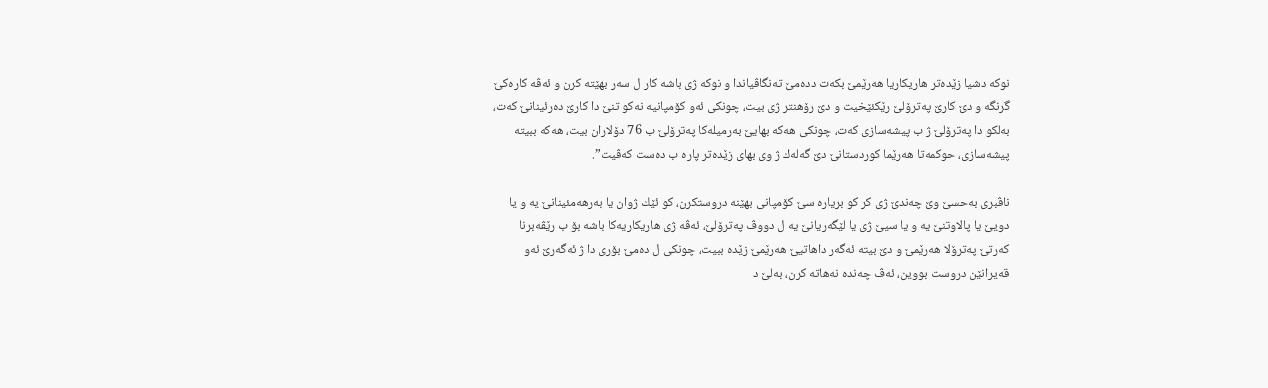نوكه‌ دشیا زێده‌تر هاریكاریا هه‌رێمێ بكه‌ت دده‌مێ ته‌نگاڤیاندا و نوكه‌ ژی باشه‌ كار ل سه‌ر بهێته‌ كرن و ئه‌ڤه‌ كاره‌كێ گرنگه‌ و دێ كارێ په‌ترۆلێ رێكئێخیت و دێ رۆهنتر ژی بیت، چونكی ئه‌و كۆمپانیه‌ نه‌كو تنێ دا كارێ ده‌رئینانێ كه‌ت، به‌لكو دا په‌ترۆلێ ژ ب پیشه‌سازی كه‌ت، چونكی هه‌كه‌ بهایێ به‌رمیله‌كا په‌ترۆلێ ب 76 دۆلاران بیت، هه‌كه‌ ببیته‌ پیشه‌سازی، حوكمه‌تا هه‌رێما كوردستانێ دێ گه‌له‌ك ژ وی بهای زێده‌تر پاره‌ ب ده‌ست كه‌ڤیت”.

ناڤبری به‌حسێ وێ چه‌ندێ ژی كر كو بریاره‌ سێ كۆمپانی بهێنه‌ دروستكرن، كو ئێك ژوان یا به‌رهه‌مئینانێ یه‌ و یا دویێ یا پالاوتنێ یه‌ و یا سیێ ژی یا لێگه‌ریانێ یه‌ ل دووڤ په‌ترۆلێ، ئه‌ڤه‌ ژی هاریكاریه‌كا باشه‌ بۆ ب رێڤه‌برنا كه‌رتێ په‌ترۆلا هه‌رێمێ و دێ بیته‌ ئه‌گه‌ر داهاتیێ هه‌رێمێ زێده‌ ببیت، چونكی ل ده‌مێ بۆری دا ژ ئه‌گه‌رێ ئه‌و قه‌یرانێن دروست بووین، ئه‌ڤ چه‌نده‌ نه‌هاته‌ كرن، به‌لێ د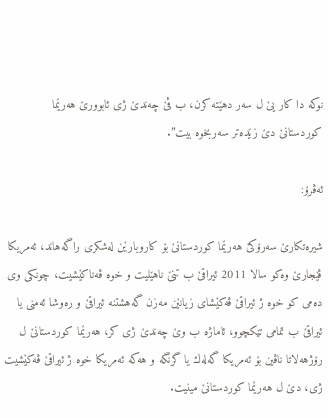نوكه‌ دا كار یێ ل سه‌ر دهێته‌ كرن، ب ڤێ چه‌ندێ ژی ئابوورێ هه‌رێما كوردستانێ دێ زێده‌تر سه‌ربخوه‌ بیت”.

ئه‌ڤرۆ:

شیره‌تكارێ سه‌رۆكێ هه‌رێما كوردستانێ بۆ كاروبارێن له‌شكری راگه‌هاند، ئه‌مریكا ڤێجارێ وه‌كو سالا 2011 ئیراقێ ب تنێ ناهێلیت و خوه‌ ڤه‌ناكێشیت، چونكی وی ده‌می كو خوه‌ ژ ئیراقێ ڤه‌كێشای زیانێن مه‌زن گه‌هشتنه‌ ئیراقێ و ره‌وشا ئه‌منی یا ئیراقێ ب تمامی تێكچوو، ئاماژه‌ ب وێ چه‌ندێ ژی كر، هه‌رێما كوردستانێ ل رۆژهه‌لاتا ناڤین بۆ ئه‌مریكا گه‌له‌ك یا گرنگه‌ و هه‌كه‌ ئه‌مریكا خوه‌ ژ ئیراقێ ڤه‌كێشیت ژی، دێ ل هه‌رێما كوردستانێ مینیت.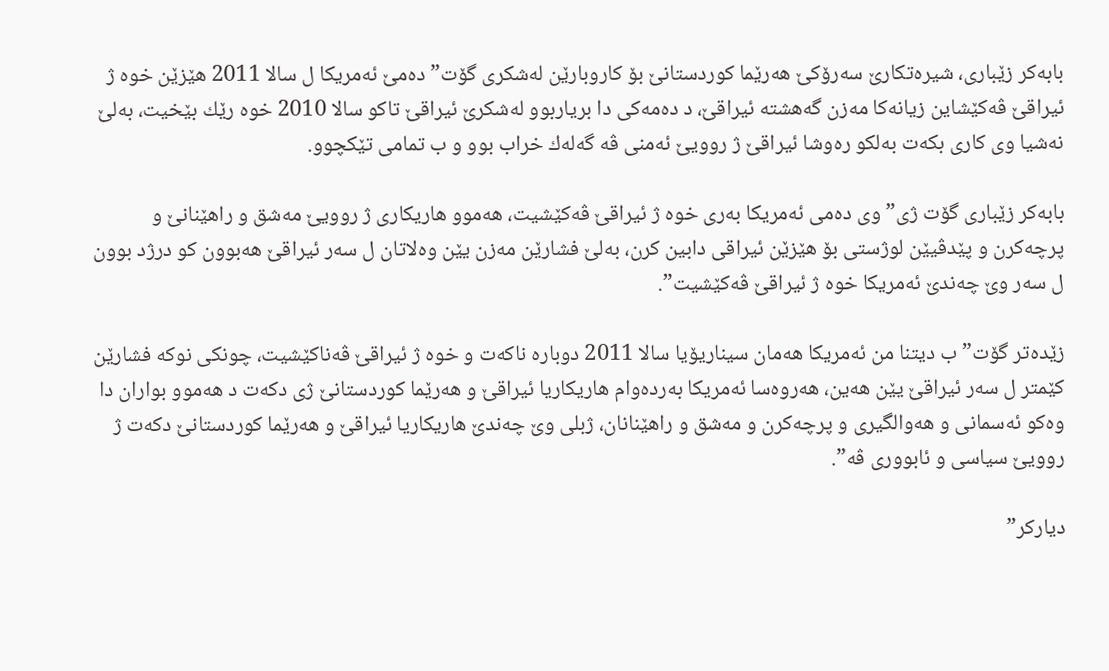بابه‌كر زێباری، شیره‌تكارێ سه‌رۆكێ هه‌رێما كوردستانێ بۆ كاروبارێن له‌شكری گۆت” ده‌مێ ئه‌مریكا ل سالا 2011 هێزێن خوه‌ ژ ئیراقێ ڤه‌كێشاین زیانه‌كا مه‌زن گه‌هشته‌ ئیراقێ، د ده‌مه‌كی دا بریاربوو له‌شكرێ ئیراقێ تاكو سالا 2010 خوه‌ رێك بێخیت، به‌لێ نه‌شیا وی كاری بكه‌ت به‌لكو ره‌وشا ئیراقێ ژ روویێ ئه‌منی ڤه‌ گه‌له‌ك خراب بوو و ب تمامی تێكچوو.

بابه‌كر زێباری گۆت ژی” وی ده‌می ئه‌مریكا به‌ری خوه‌ ژ ئیراقێ ڤه‌كێشیت، هه‌موو هاریكاری ژ روویێ مه‌شق و راهێنانێ و پرچه‌كرن و پێدڤیێن لوژستی بۆ هێزێن ئیراقی دابین كرن، به‌لێ فشارێن مه‌زن یێن وه‌لاتان ل سه‌ر ئیراقێ هه‌بوون كو درژد بوون ل سه‌ر وێ چه‌ندێ ئه‌مریكا خوه‌ ژ ئیراقێ ڤه‌كێشیت”.

زێده‌تر گۆت” ب دیتنا من ئه‌مریكا هه‌مان سیناریۆیا سالا 2011 دوباره‌ ناكه‌ت و خوه‌ ژ ئیراقێ ڤه‌ناكێشیت، چونكی نوكه‌ فشارێن كێمتر ل سه‌ر ئیراقێ یێن هه‌ین، هه‌روه‌سا ئه‌مریكا به‌رده‌وام هاریكاریا ئیراقێ و هه‌رێما كوردستانێ ژی دكه‌ت د هه‌موو بواران دا وه‌كو ئه‌سمانی و هه‌والگیری و پرچه‌كرن و مه‌شق و راهێنانان، ژبلی وێ چه‌ندێ هاریكاریا ئیراقێ و هه‌رێما كوردستانێ دكه‌ت ژ روویێ سیاسی و ئابووری ڤه‌”.

دیاركر”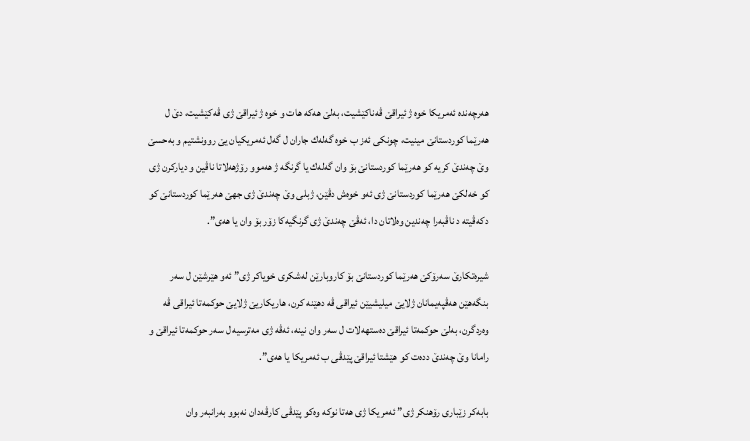هه‌رچه‌نده‌ ئه‌مریكا خوه‌ ژ ئیراقێ ڤه‌ناكێشیت، به‌لێ هه‌كه‌ هات و خوه‌ ژ ئیراقێ ژی ڤه‌كێشیت، دێ ل هه‌رێما كوردستانێ مینیت، چونكی ئه‌ز ب خوه‌ گه‌له‌ك جاران ل گه‌ل ئه‌مریكیان یێ روونشتیم و به‌حسێ وێ چه‌ندێ كریه‌ كو هه‌رێما كوردستانێ بۆ وان گه‌له‌ك یا گرنگه‌ ژ هه‌موو رۆژهه‌لاتا ناڤین و دیاركرن ژی كو خه‌لكێ هه‌رێما كوردستانێ ژی ئه‌و خوه‌ش دڤێن، ژبلی وێ چه‌ندێ ژی جهێ هه‌رێما كوردستانێ كو دكه‌ڤیته‌ د ناڤبه‌را چه‌ندین وه‌لاتان دا، ئه‌ڤێ چه‌ندێ ژی گرنگیه‌كا زۆر بۆ وان یا هه‌ی”.

شیره‌تكارێ سه‌رۆكێ هه‌رێما كوردستانێ بۆ كاروبارێن له‌شكری خویاكر ژی” ئه‌و هێرشێن ل سه‌ر بنگه‌هێن هه‌ڤپه‌یمانان ژلایێ میلیشیێن ئیراقی ڤه‌ دهێنه‌ كرن، هاریكاریێ ژلایێ حوكمه‌تا ئیراقی ڤه‌ وه‌ردگرن، به‌لێ حوكمه‌تا ئیراقێ ده‌ستهه‌لات ل سه‌ر وان نینه‌، ئه‌ڤه‌ ژی مه‌ترسیه‌ ل سه‌ر حوكمه‌تا ئیراقێ و رامانا وێ چه‌ندێ دده‌ت كو هێشتا ئیراقێ پێدڤی ب ئه‌مریكا یا هه‌ی”.

بابه‌كر زێباری رۆهنكر ژی” ئه‌مریكا ژی هه‌تا نوكه‌ وه‌كو پێدڤی كارڤه‌دان نه‌بوو به‌رانبه‌ر وان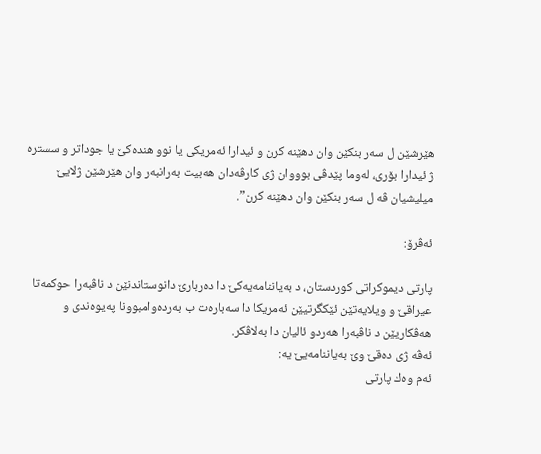هێرشێن ل سه‌ر بنكێن وان دهێنه‌ كرن و ئیدارا ئه‌مریكی یا نوو هنده‌كێ یا جوداتر و سستره‌ ژ ئیدارا بۆری، له‌وما پێدڤی بوووان ژی كارڤه‌دان هه‌بیت به‌رانبه‌ر وان هێرشێن ژلایێ میلیشیان ڤه‌ ل سه‌ر بنكێن وان دهێنه‌ كرن”.

ئه‌ڤرۆ:

پارتی دیموكراتی كوردستان، د به‌یاننامه‌یه‌كێ دا ده‌ربارێ دانوستاندنێن د ناڤبه‌را حوكمه‌تا عیراقێ و ویلایه‌تێن ئێكگرتیێن ئه‌مریكا دا سه‌باره‌ت ب به‌رده‌وامبوونا په‌یوه‌ندی و هه‌ڤكاریێن د ناڤبه‌را هه‌ردو ئالیان دا به‌لاڤكر.
ئه‌ڤه‌ ژی ده‌قێ وێ به‌یاننامه‌یێ یه‌:
ئه‌م وه‌ك پارتی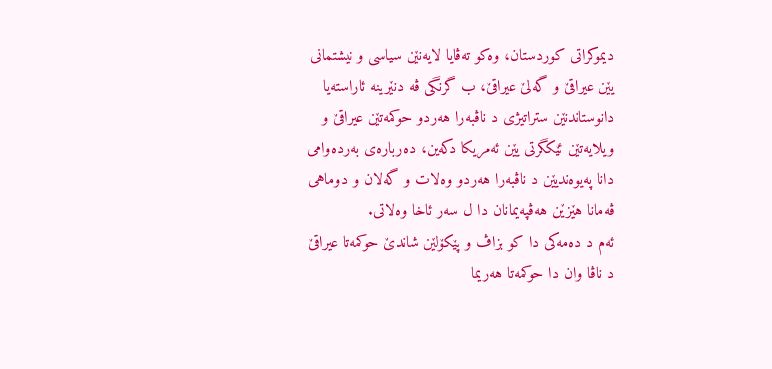دیموكراتی كوردستان، وه‌كو ته‌ڤایا لایه‌نێن سیاسی و نیشتمانی یێن عیراقێ و گه‌لێ عیراقێ، ب گرنگی ڤه‌ دنێرینه‌ ئاراسته‌یا دانوستاندنێن ستراتیژی د ناڤبه‌را هه‌ردو حوكمه‌تێن عیراقێ و ویلایه‌تێن ئێكگرتی یێن ئه‌مریكا دكه‌ین، ده‌رباره‌ی به‌رده‌وامی دانا په‌یوه‌ندیێن د ناڤبه‌را هه‌ردو وه‌لات و گه‌لان و دوماهی ڤه‌مانا هێزێن هه‌ڤپه‌یمانان دا ل سه‌ر ئاخا وه‌لاتی.
ئه‌م د ده‌مه‌كی دا كو بزاڤ و پێكۆلێن شاندێ حوكمه‌تا عیراقێ د ناڤا وان دا حوكمه‌تا هه‌ریما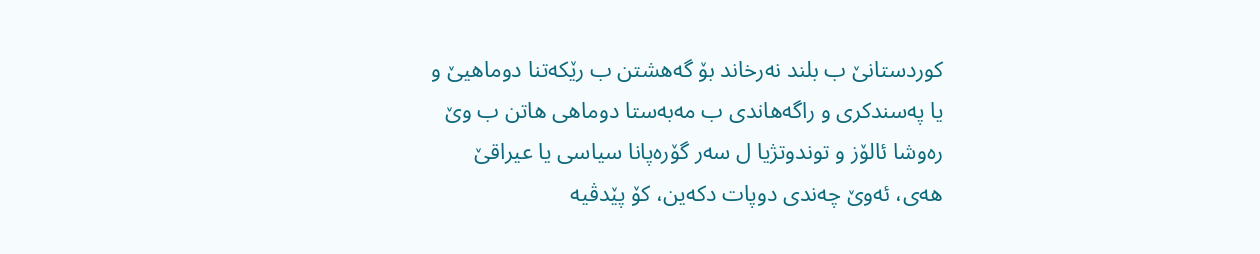كوردستانێ ب بلند نه‌رخاند بۆ گه‌هشتن ب رێكه‌تنا دوماهیێ و یا په‌سندكری و راگه‌هاندی ب مه‌به‌ستا دوماهی هاتن ب وێ ره‌وشا ئالۆز و توندوتژیا ل سه‌ر گۆره‌پانا سیاسی یا عیراقێ هه‌ی، ئه‌وێ چه‌ندی دوپات دكه‌ین، كۆ پێدڤیه‌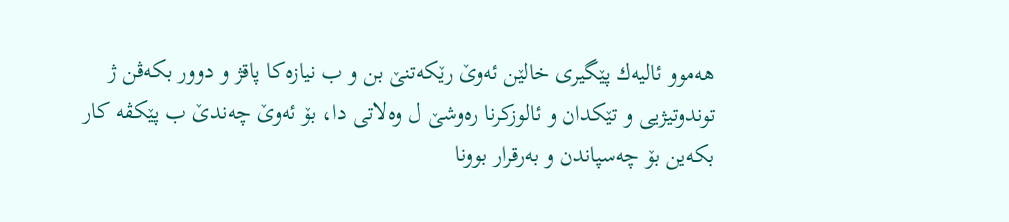هه‌موو ئالیه‌ك پێگیری خالێن ئه‌وێ رێكه‌تنێ بن و ب نیازه‌كا پاقژ و دوور بكه‌ڤن ژ توندوتیژیی و تێكدان و ئالوزكرنا ره‌وشێ ل وه‌لاتی دا، بۆ ئه‌وێ چه‌ندێ ب پێكڤه‌ كار بكه‌ین بۆ چه‌سپاندن و به‌رقرار بوونا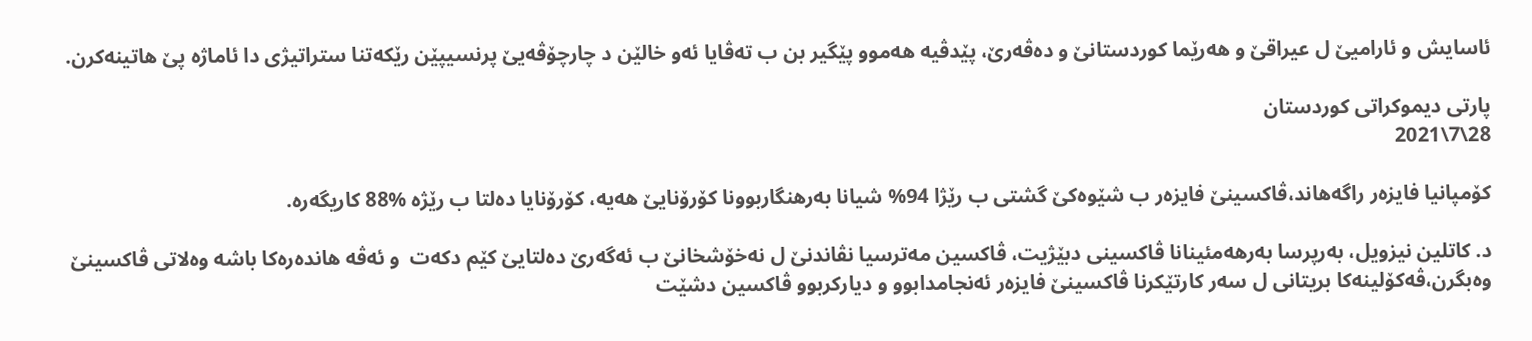ئاسایش و ئارامیێ ل عیراقێ و هه‌رێما كوردستانێ و ده‌ڤه‌رێ، پێدڤیه‌ هه‌موو پێگیر بن ب ته‌ڤایا ئه‌و خالێن د چارچۆڤه‌یێ پرنسیپێن رێكه‌تنا ستراتیژی دا ئاماژه‌ پێ هاتینه‌كرن.

پارتی دیموكراتی كوردستان
28\7\2021

کۆمپانیا فایزەر راگه‌هاند،ڤاکسینێ فایزەر ب شێوه‌كێ گشتی ب رێژا 94% شیانا به‌رهنگاربوونا کۆرۆنایێ هه‌یه‌، کۆرۆنایا ده‌لتا ب رێژە %88 کاریگەرە.

د. کاتلین نیزویل، بەرپرسا به‌رهه‌مئینانا ڤاکسینى دبێژیت، ڤاکسین مەترسیا نڤاندنێ ل نه‌خۆشخانێ ب ئه‌گه‌رێ ده‌لتایێ كێم دكه‌ت  و ئه‌ڤه‌ هاندەره‌كا باشه‌ وه‌لاتى ڤاكسینێ وه‌بگرن،ڤه‌كۆلینه‌كا بریتانى ل سه‌ر كارتێكرنا ڤاکسینێ فایزەر ئه‌نجامدابوو و دیاركربوو ڤاکسین دشێت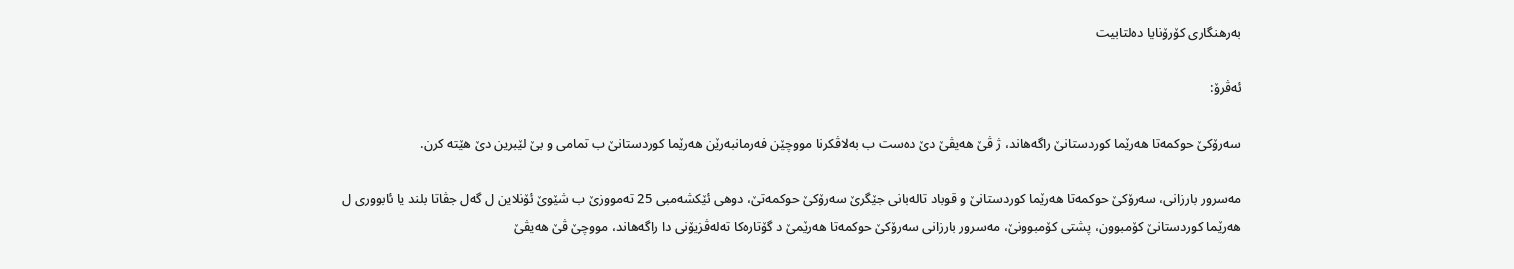به‌رهنگارى كۆرۆنایا ده‌لتابیت

ئه‌ڤرۆ:

سه‌رۆكێ حوكمه‌تا هه‌رێما كوردستانێ راگه‌هاند، ژ ڤێ هه‌یڤێ دێ ده‌ست ب به‌لاڤكرنا مووچێن فه‌رمانبه‌رێن هه‌رێما كوردستانێ ب تمامی و بێ لێبرین دێ هێته‌ كرن.

مه‌سرور بارزانی، سه‌رۆكێ حوكمه‌تا هه‌رێما كوردستانێ و قوباد تاله‌بانی جێگرێ سه‌رۆكێ حوكمه‌تێ، دوهی ئێكشه‌مبی 25 ته‌مووزێ ب شێوێ ئۆنلاین ل گه‌ل جڤاتا بلند یا ئابووری ل هه‌رێما كوردستانێ كۆمبوون، پشتی كۆمبوونێ، مه‌سرور بارزانی سه‌رۆكێ حوكمه‌تا هه‌رێمێ د گۆتاره‌كا ته‌له‌ڤزیۆنی دا راگه‌هاند، مووچێ ڤێ هه‌یڤێ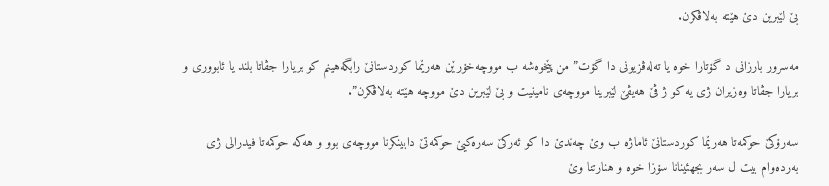بێ لێبرین دێ هێته‌ به‌لاڤكرن.

مه‌سرور بارزانی د گۆتارا خوه‌ یا ته‌له‌ڤزیونی دا گۆت” من پێخوه‌شه‌ ب مووچه‌خۆرێن هه‌رێما كوردستانێ رابگه‌هینم كو بریارا جڤاتا بلند یا ئابووری و بریارا جڤاتا وه‌زیران ژی یه‌ كو ژ ڤێ هه‌یڤێ لێبرینا مووچه‌ی نامینیت و بێ لێبرین دێ مووچه‌ هێته‌ به‌لاڤكرن”.

سه‌رۆكێ حوكمه‌تا هه‌رێما كوردستانێ ئاماژه‌ ب وێ چه‌ندێ دا كو ئه‌ركێ سه‌ره‌كیێ حوكمه‌تێ دابینكرنا مووچه‌ی بوو و هه‌كه‌ حوكمه‌تا فیدرالی ژی به‌رده‌وام بیت ل سه‌ر بجهئینانا سۆزا خوه‌ و هنارتنا وێ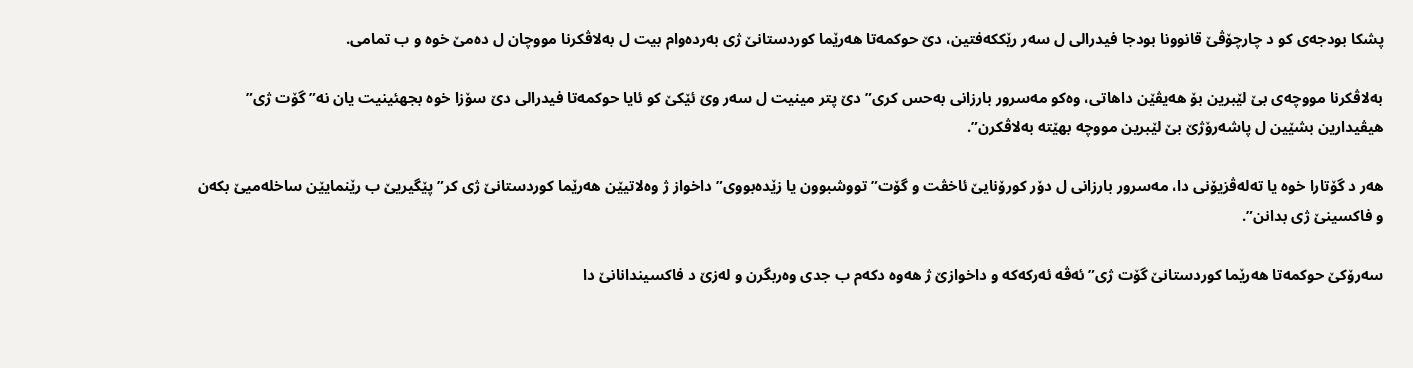پشكا بودجه‌ی كو د چارچۆڤێ قانوونا بودجا فیدرالی ل سه‌ر رێككه‌فتین، دێ حوكمه‌تا هه‌رێما كوردستانێ ژی به‌رده‌وام بیت ل به‌لاڤكرنا مووچان ل ده‌مێ خوه‌ و ب تمامی.

به‌لاڤكرنا مووچه‌ی بێ لێبرین بۆ هه‌یڤێن داهاتی، وه‌كو مه‌سرور بارزانی به‌حس كری” دێ پتر مینیت ل سه‌ر وێ ئێكێ كو ئایا حوكمه‌تا فیدرالی دێ سۆزا خوه‌ بجهئینیت یان نه‌” گۆت ژی” هیڤیدارین بشێین ل پاشه‌رۆژێ بێ لێبرین مووچه‌ بهێته‌ به‌لاڤكرن”.

هه‌ر د گۆتارا خوه‌ یا ته‌له‌ڤزیۆنی دا، مه‌سرور بارزانی ل دۆر كورۆنایێ ئاخڤت و گۆت” تووشبوون یا زێده‌بووی” داخواز ژ وه‌لاتیێن هه‌رێما كوردستانێ ژی كر” پێگیریێ ب رێنمایێن ساخله‌میێ بكه‌ن و فاكسینێ ژی بدانن”.

سه‌رۆكێ حوكمه‌تا هه‌رێما كوردستانێ گۆت ژی” ئه‌ڤه‌ ئه‌ركه‌كه‌ و داخوازێ ژ هه‌وه‌ دكه‌م ب جدی وه‌ربگرن و له‌زێ د فاكسیندانانێ دا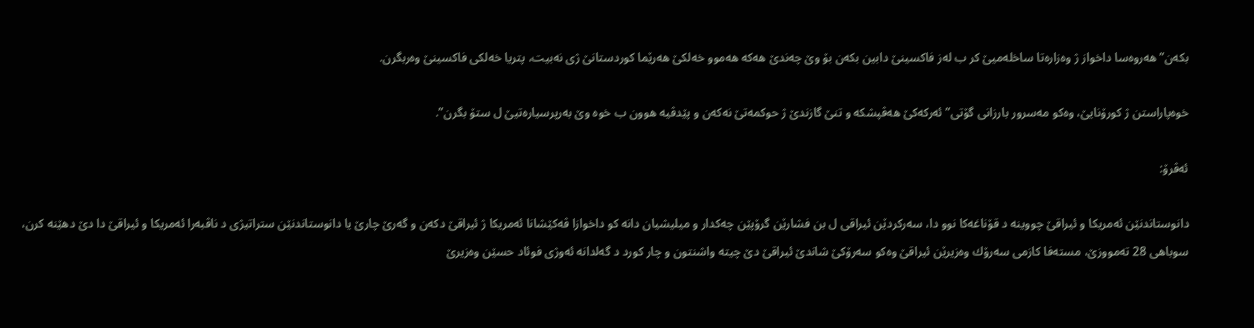بكه‌ن” هه‌روه‌سا داخواز ژ وه‌زاره‌تا ساخله‌میێ كر ب له‌ز فاكسینێ دابین بكه‌ن بۆ وێ چه‌ندێ هه‌كه‌ هه‌موو خه‌لكێ هه‌رێما كوردستانێ ژی نه‌بیت، پتریا خه‌لكی فاكسینێ وه‌ربگرن.

خوه‌پاراستن ژ كورۆنایێ، وه‌كو مه‌سرور بارزانی گۆتی” ئه‌ركه‌كێ هه‌ڤپشكه‌ و تنێ گازندێ ژ حوكمه‌تێ نه‌كه‌ن و پێدڤیه‌ هوون ب خوه‌ وێ به‌رپرسیاره‌تیێ ل ستۆ بگرن”.

ئه‌ڤرۆ:

دانوستاندنێن ئه‌مریكا و ئیراقێ چووینه‌ د قۆناغه‌كا نوو دا، سه‌ركردێن ئیراقی ل بن فشارێن گرۆپێن چه‌كدار و میلیشیان دانه‌ كو داخوازا ڤه‌كێشانا ئه‌مریكا ژ ئیراقێ دكه‌ن و گه‌رێ چارێ یا دانوستاندنێن ستراتیژی د ناڤبه‌را ئه‌مریكا و ئیراقێ دا دێ دهێنه‌ كرن، سوباهی 28 ته‌مووزێ، مسته‌فا كازمی سه‌رۆك وه‌زیرێن ئیراقێ وه‌كو سه‌رۆكێ شاندێ ئیراقێ دێ چیته‌ واشنتون و چار كورد د گه‌لدانه‌ ئه‌وژی فوئاد حسێن وه‌زیرێ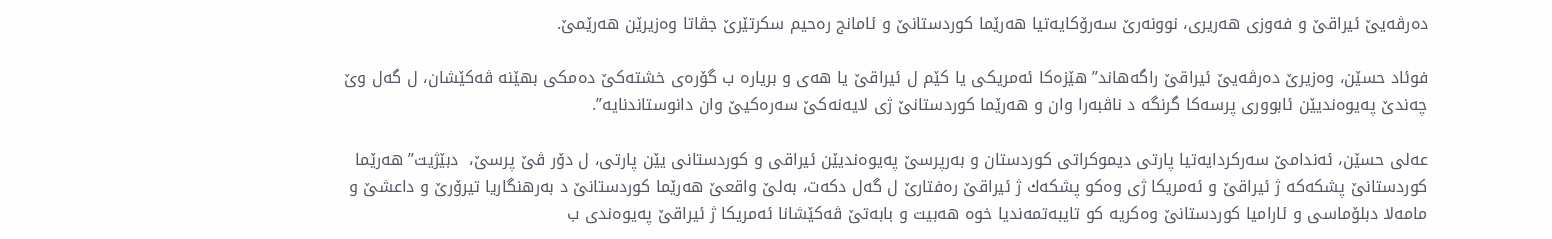ده‌رڤه‌یێ ئیراقێ و فه‌وزی هه‌ریری، نوونه‌رێ سه‌رۆكایه‌تیا هه‌رێما كوردستانێ و ئامانج ره‌حیم سكرتێرێ جڤاتا وه‌زیرێن هه‌رێمێ.

فوئاد حسێن، وه‌زیرێ ده‌رڤه‌یێ ئیراقێ راگه‌هاند” هێزه‌كا ئه‌مریكی یا كێم ل ئیراقێ یا هه‌ی و بریاره‌ ب گۆره‌ی خشته‌كێ ده‌مكی بهێنه‌ ڤه‌كێشان، ل گه‌ل وێ چه‌ندێ په‌یوه‌ندیێن ئابووری پرسه‌كا گرنگه‌ د ناڤبه‌را وان و هه‌رێما كوردستانێ ژی لایه‌نه‌كێ سه‌ره‌كیێ وان دانوستاندنایه‌”.

عه‌لی حسێن، ئه‌ندامێ سه‌ركردایه‌تیا پارتی دیموكراتی كوردستان و به‌رپرسێ په‌یوه‌ندیێن ئیراقی و كوردستانی یێن پارتی، ل دۆر ڤێ پرسێ،  دبێژیت” هه‌رێما كوردستانێ پشكه‌كه‌ ژ ئیراقێ و ئه‌مریكا ژی وه‌كو پشكه‌ك ژ ئیراقێ ره‌فتارێ ل گه‌ل دكه‌ت، به‌لێ واقعێ هه‌رێما كوردستانێ د به‌رهنگاریا تیرۆرێ و داعشێ و مامه‌لا دبلۆماسی و ئارامیا كوردستانێ وه‌كریه‌ كو تایبه‌تمه‌ندیا خوه‌ هه‌بیت و بابه‌تێ ڤه‌كێشانا ئه‌مریكا ژ ئیراقێ په‌یوه‌ندی ب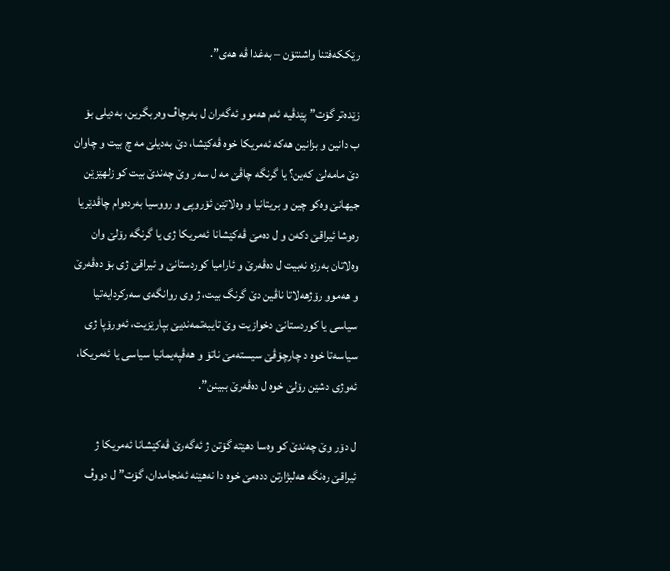رێككه‌فتنا واشنتۆن – به‌غدا ڤه‌ هه‌ی”.

زێده‌تر گۆت” پێدڤیه‌ ئه‌م هه‌موو ئه‌گه‌ران ل به‌رچاڤ وه‌ربگرین، به‌دیلی بۆ ب دانین و بزانین هه‌كه‌ ئه‌مریكا خوه‌ ڤه‌كێشا، دێ به‌دیلێ مه‌ چ بیت و چاوان دێ مامه‌لێ كه‌ین؟ یا گرنگه‌ چاڤێ مه‌ ل سه‌ر وێ چه‌ندێ بیت كو زلهێزێن جیهانێ وه‌كو چین و بریتانیا و وه‌لاتێن ئۆروپی و رووسیا به‌رده‌وام چاڤدێریا ره‌وشا ئیراقێ دكه‌ن و ل ده‌مێ ڤه‌كێشانا ئه‌مریكا ژی یا گرنگه‌ رۆلێ وان وه‌لاتان به‌رزه‌ نه‌بیت ل ده‌ڤه‌رێ و ئارامیا كوردستانێ و ئیراقێ ژی بۆ ده‌ڤه‌رێ و هه‌موو رۆژهه‌لاتا ناڤین دێ گرنگ بیت، ژ وی روانگه‌ی سه‌ركردایه‌تیا سیاسی یا كوردستانێ دخوازیت وێ تایبه‌تمه‌ندیێ بپارێزیت، ئه‌ورۆپا ژی سیاسه‌تا خوه‌ د چارچۆڤێ سیسته‌مێ ناتۆ و هه‌ڤپه‌یمانیا سیاسی یا ئه‌مریكا، ئه‌وژی دشێن رۆلێ خوه‌ ل ده‌ڤه‌رێ ببینن”.

ل دۆر وێ چه‌ندێ كو وه‌سا دهێته‌ گۆتن ژ ئه‌گه‌رێ ڤه‌كێشانا ئه‌مریكا ژ ئیراقێ ره‌نگه‌ هه‌لبژارتن دده‌مێ خوه‌ دا نه‌هێنه‌ ئه‌نجامدان، گۆت” ل دووڤ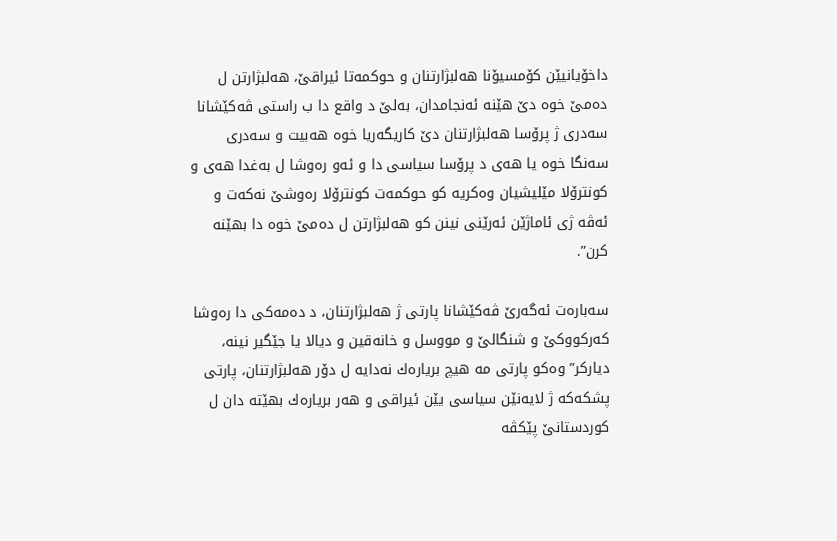داخۆیانیێن كۆمسیۆنا هه‌لبژارتنان و حوكمه‌تا ئیراقێ، هه‌لبژارتن ل ده‌مێ خوه‌ دێ هێنه‌ ئه‌نجامدان، به‌لێ د واقع دا ب راستی ڤه‌كێشانا سه‌دری ژ پرۆسا هه‌لبژارتنان دێ كاریگه‌ریا خوه‌ هه‌بیت و سه‌دری سه‌نگا خوه‌ یا هه‌ی د پرۆسا سیاسی دا و ئه‌و ره‌وشا ل به‌غدا هه‌ی و كونترۆلا مێلیشیان وه‌كریه‌ كو حوكمه‌ت كونترۆلا ره‌وشێ نه‌كه‌ت و ئه‌ڤه‌ ژی ئاماژێن ئه‌رێنی نینن كو هه‌لبژارتن ل ده‌مێ خوه‌ دا بهێنه‌ كرن”.

سه‌باره‌ت ئه‌گه‌رێ ڤه‌كێشانا پارتی ژ هه‌لبژارتنان، د ده‌مه‌كی دا ره‌وشا كه‌ركووكێ و شنگالێ و مووسل و خانه‌قین و دیالا یا جێگیر نینه‌، دیاركر” وه‌كو پارتی مه‌ هیچ بریاره‌ك نه‌دایه‌ ل دۆر هه‌لبژارتنان، پارتی پشكه‌كه‌ ژ لایه‌نێن سیاسی یێن ئیراقی و هه‌ر بریاره‌ك بهێته‌ دان ل كوردستانێ پێكڤه‌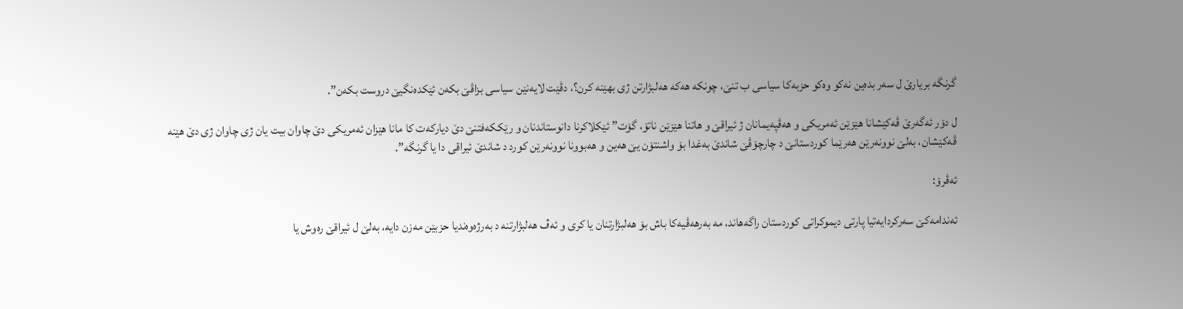گرنگه‌ بریارێ ل سه‌ر بده‌ین نه‌كو وه‌كو حزبه‌كا سیاسی ب تنێ، چونكه‌ هه‌كه‌ هه‌لبژارتن ژی بهێنه‌ كرن؟، دڤێت لایه‌نێن سیاسی بزاڤێ بكه‌ن ئێكده‌نگیێ دروست بكه‌ن”.

ل دۆر ئه‌گه‌رێ ڤه‌كێشانا هێزێن ئه‌مریكی و هه‌ڤپه‌یمانان ژ ئیراقێ و هاتنا هێزێن ناتۆ، گۆت” ئێكلاكرنا دانوستاندنان و رێككه‌فتنێ دێ دیاركه‌ت كا مانا هێزان ئه‌مریكی دێ چاوان بیت یان ژی چاوان ژی دێ هێنه‌ ڤه‌كێشان، به‌لێ نوونه‌رێن هه‌رێما كوردستانێ د چارچۆڤێ شاندێ به‌غدا بۆ واشنتۆن یێ هه‌ین و هه‌بوونا نوونه‌رێن كورد د شاندێ ئیراقی دا یا گرنگه‌”.

ئه‌ڤرۆ:

ئه‌ندامه‌كێ سه‌ركردایه‌تیا پارتی دیموكراتی كوردستان راگه‌هاند، مه‌ به‌رهه‌ڤیه‌كا باش بۆ هه‌لبژارتنان یا كری و ئه‌ڤ هه‌لبژارتنه‌ د به‌رژه‌وه‌ندیا حزبێن مه‌زن دایه‌، به‌لێ ل ئیراقێ ره‌وش یا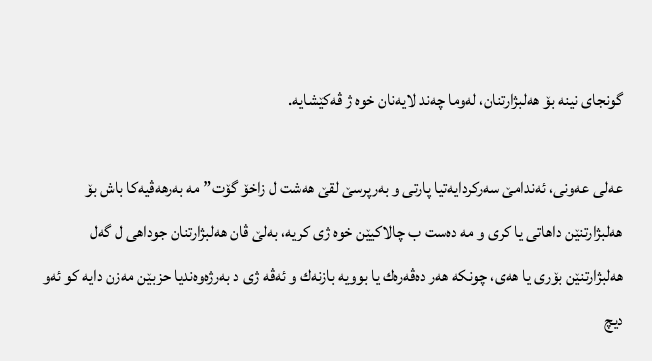گونجای نینه‌ بۆ هه‌لبژارتنان، له‌وما چه‌ند لایه‌نان خوه‌ ژ ڤه‌كێشایه‌.

عه‌لی عه‌ونی، ئه‌ندامێ سه‌ركردایه‌تیا پارتی و به‌رپرسێ لقێ هه‌شت ل زاخۆ گۆت” مه‌ به‌رهه‌ڤیه‌كا باش بۆ هه‌لبژارتنێن داهاتی یا كری و مه‌ ده‌ست ب چالاكیێن خوه‌ ژی كریه‌، به‌لێ ڤان هه‌لبژارتنان جوداهی ل گه‌ل هه‌لبژارتنێن بۆری یا هه‌ی، چونكه‌ هه‌ر ده‌ڤه‌ره‌ك یا بوویه‌ بازنه‌ك و ئه‌ڤه‌ ژی د به‌رژه‌وه‌ندیا حزبێن مه‌زن دایه‌ كو ئه‌و دیچ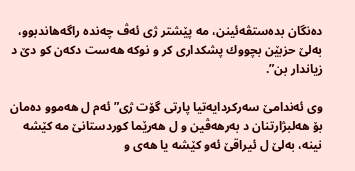ده‌نگان بده‌ستڤه‌ئینن، مه‌ پێشتر ژی ئه‌ڤ چه‌نده‌ راگه‌هاندبوو، به‌لێ حزبێن بچووك پشكداری كر و نوكه‌ هه‌ست دكه‌ن كو دێ د زیاندار بن”.

وی ئه‌ندامێ سه‌ركردایه‌تیا پارتی گۆت ژی” ئه‌م ل هه‌موو ده‌مان بۆ هه‌لبژارتنان د به‌رهه‌ڤین و ل هه‌رێما كوردستانێ مه‌ كێشه‌ نینه‌، به‌لێ ل ئیراقێ ئه‌و كێشه‌ یا هه‌ی و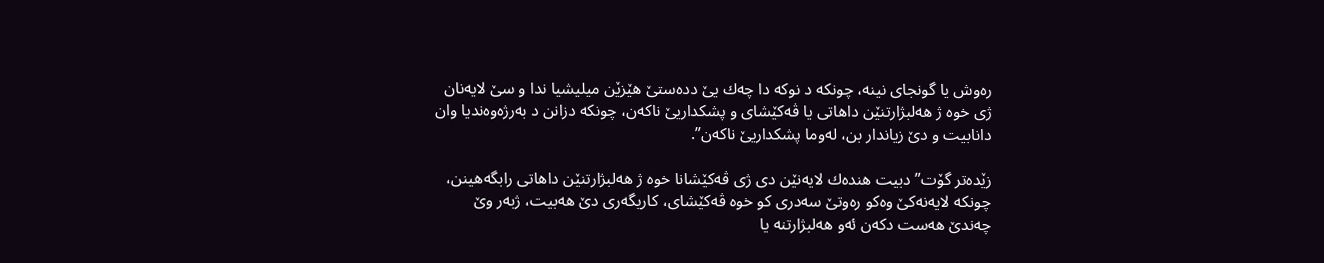ره‌وش یا گونجای نینه‌، چونكه‌ د نوكه‌ دا چه‌ك یێ دده‌ستێ هێزێن میلیشیا ندا و سێ لایه‌نان ژی خوه‌ ژ هه‌لبژارتنێن داهاتی یا ڤه‌كێشای و پشكداریێ ناكه‌ن، چونكه‌ دزانن د به‌رژه‌وه‌ندیا وان دانابیت و دێ زیاندار بن، له‌وما پشكداریێ ناكه‌ن”.

زێده‌تر گۆت” دبیت هنده‌ك لایه‌نێن دی ژی ڤه‌كێشانا خوه‌ ژ هه‌لبژارتنێن داهاتی رابگه‌هینن، چونكه‌ لایه‌نه‌كێ وه‌كو ره‌وتێ سه‌دری كو خوه‌ ڤه‌كێشای، كاریگه‌ری دێ هه‌بیت، ژبه‌ر وێ چه‌ندێ هه‌ست دكه‌ن ئه‌و هه‌لبژارتنه‌ یا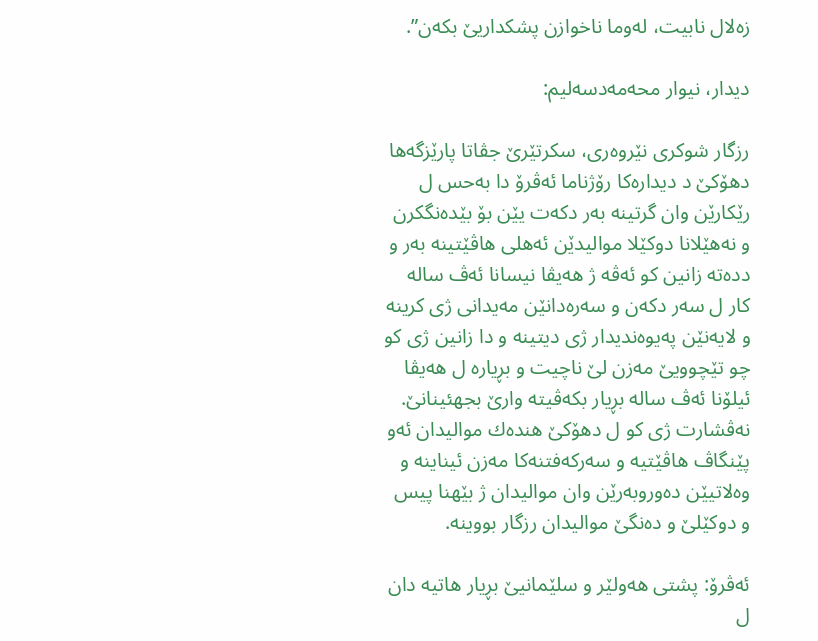زه‌لال نابیت، له‌وما ناخوازن پشكداریێ بكه‌ن”.

دیدار، نیوار محه‌مه‌دسه‌لیم:

رزگار شوكری نێروه‌ری، سكرتێرێ‌ جڤاتا پارێزگه‌ها دهۆكێ‌ د دیداره‌كا رۆژناما ئه‌ڤرۆ دا به‌حس ل رێكارێن وان گرتینه‌ به‌ر دكه‌ت یێن بۆ بێده‌نگكرن و نه‌هێلانا دوكێلا موالیدێن ئه‌هلی هاڤێتینه‌ به‌ر و دده‌ته‌ زانین كو ئه‌ڤه‌ ژ هه‌یڤا نیسانا ئه‌ڤ ساله‌ كار ل سه‌ر دكه‌ن و سه‌ره‌دانێن مه‌یدانی ژی كرینه‌ و لایه‌نێن په‌یوه‌ندیدار ژی دیتینه‌ و دا زانین ژی كو چو تێچوویێ‌ مه‌زن لێ‌ ناچیت و بڕیاره‌ ل هه‌یڤا ئیلۆنا ئه‌ڤ ساله‌ بڕیار بكه‌ڤیته‌ وارێ‌ بجهئینانێ‌. نه‌ڤشارت ژی كو ل دهۆكێ‌ هنده‌ك موالیدان ئه‌و پێنگاڤ هاڤێتیه‌ و سه‌ركه‌فتنه‌كا مه‌زن ئیناینه‌ و وه‌لاتیێن ده‌وروبه‌رێن وان موالیدان ژ بێهنا پیس و دوكێلێ‌ و ده‌نگێ‌ موالیدان رزگار بووینه‌.

ئه‌ڤرۆ: پشتی هه‌ولێر و سلێمانیێ‌ بڕیار هاتیه‌ دان ل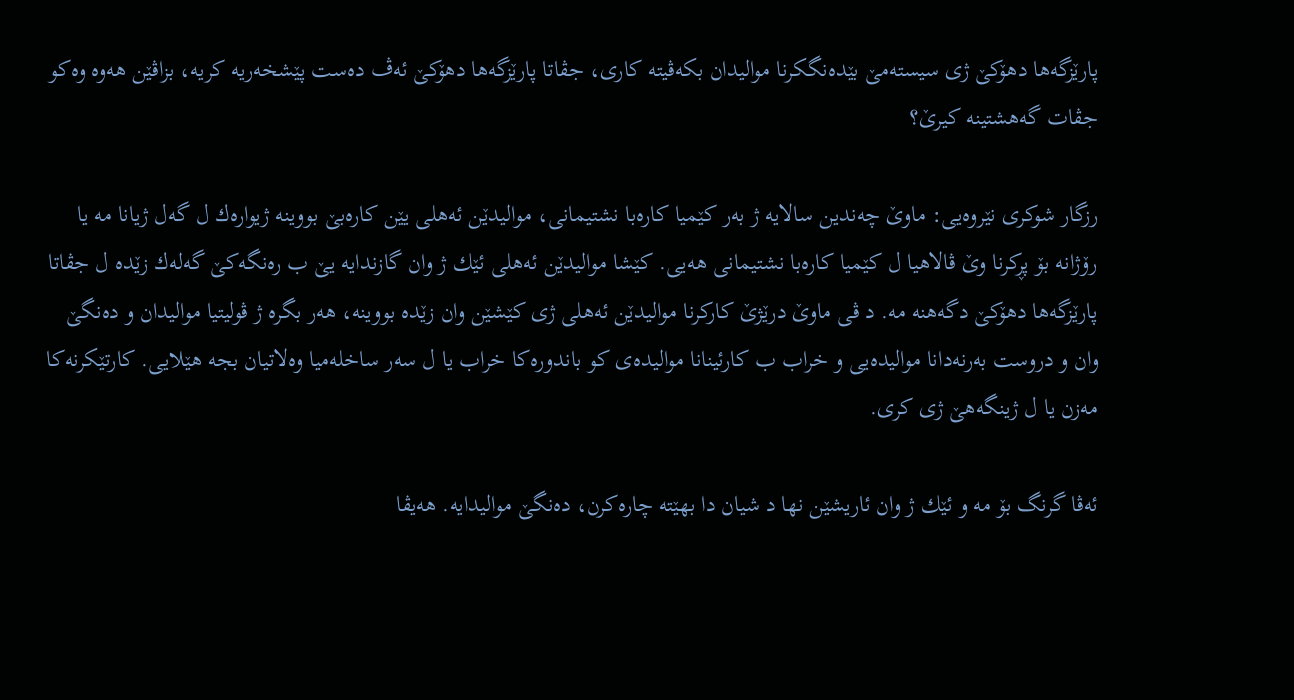پارێزگه‌ها دهۆكێ‌ ژی سیسته‌مێ‌ بێده‌نگكرنا موالیدان بكه‌ڤیته‌ كاری، جڤاتا پارێزگه‌ها دهۆكێ‌ ئه‌ڤ ده‌ست پێشخه‌ریه‌ كریه‌، بزاڤێن هه‌وه‌ وه‌كو جڤات گه‌هشتینه‌ كیرێ‌؟

رزگار شوكری نێروه‌یی: ماوێ‌ چه‌ندین سالایه‌ ژ به‌ر كێمیا كاره‌با نشتیمانی، موالیدێن ئه‌هلی یێن كاره‌بێ‌ بووینه‌ ژیواره‌ك ل گه‌ل ژیانا مه‌ یا رۆژانه‌ بۆ پڕكرنا وێ‌ ڤالاهیا ل كێمیا كاره‌با نشتیمانی هه‌یی. كێشا موالیدێن ئه‌هلی ئێك ژ وان گازندایه‌ یێ‌ ب ره‌نگه‌كێ‌ گه‌له‌ك زێده‌ ل جڤاتا پارێزگه‌ها دهۆكێ‌ دگه‌هنه‌ مه‌. د ڤی ماوێ‌ درێژێ‌ كاركرنا موالیدێن ئه‌هلی ژی كێشێن وان زێده‌ بووینه‌، هه‌ر بگره‌ ژ ڤولیتیا موالیدان و ده‌نگێ‌ وان و دروست به‌رنه‌دانا موالیده‌یی و خراب ب كارئینانا موالیده‌ی كو باندوره‌كا خراب یا ل سه‌ر ساخله‌میا وه‌لاتیان بجه هێلایی. كارتێكرنه‌كا مه‌زن یا ل ژینگه‌هێ‌ ژی كری.

ئه‌ڤا گرنگ بۆ مه‌ و ئێك ژ وان ئاریشێن نها د شیان دا بهێته‌ چاره‌كرن، ده‌نگێ‌ موالیدایه‌. هه‌یڤا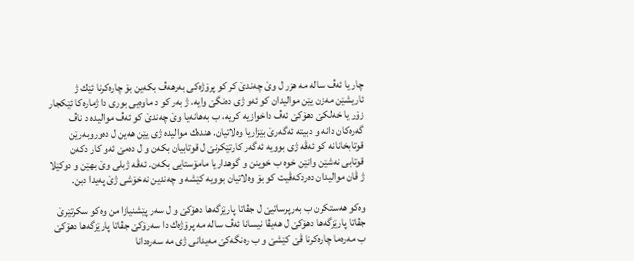چار یا ئه‌ڤ ساله‌ مه‌ هزر ل وێ‌ چه‌ندێ‌ كر كو پرۆژه‌كی به‌رهه‌ڤ بكه‌ین بۆ چاره‌كرنا ئێك ژ ئاریشێن مه‌زن یێن موالیدان كو ئه‌و ژی ده‌نگێ‌ وایه‌. ژ به‌ر كو د ماوه‌یی بوری دا ژماره‌كا ئێكجار زۆر یا خه‌لكێ‌ دهۆكێ‌ ئه‌ڤ داخوازیه‌ كریه‌، ب به‌هانه‌یا وێ‌ چه‌ندێ‌ كو ئه‌ڤ موالیده‌ د ناڤ گه‌ره‌كان دانه‌ و دبیته‌ ئه‌گه‌رێ‌ بێزاریا وه‌لاتیان. هنده‌ك موالیده‌ ژی یێن هه‌ین ل ده‌وروبه‌رێن قوتابخانانه‌ كو ئه‌ڤه‌ ژی بوویه‌ ئه‌گه‌ر كارتێكرنێ‌ ل قوتابیان بكه‌ن و ل ده‌مێ‌ ئه‌و كار دكه‌ن قوتابی نه‌شێن وانێن خوه‌ ب خوینن و گوهداریا مامۆستایی بكه‌ن. ئه‌ڤه‌ ژبلی وێ‌ بهێن و دوكێلا ژ ڤان موالیدان ده‌ردكه‌ڤیت كو بۆ وه‌لاتیان بوویه‌ كێشه‌ و چه‌ندین نه‌خۆشی ژێ‌ په‌یدا دبن.

وه‌كو هه‌ستكرن ب به‌رپرساتیێ‌ ل جڤاتا پارێزگه‌ها دهۆكێ‌ و ل سه‌ر پێشنیازا من وه‌كو سكرتێرێ‌ جڤاتا پارێزگه‌ها دهۆكێ‌ ل هه‌یڤا نیسانا ئه‌ڤ ساله‌ مه‌ پرۆژه‌ك دا سه‌رۆكێ‌ جڤاتا پارێزگه‌ها دهۆكێ‌ ب مه‌ره‌ما چاره‌كرنا ڤێ‌ كێشێ‌ و ب ره‌نگه‌كێ‌ مه‌یدانی ژی مه‌ سه‌ره‌دانا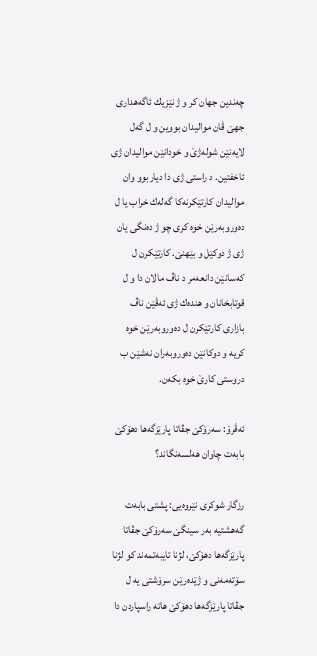چه‌ندین جهان كر و ژ نێزیك ئاگه‌هداری جهێ‌ ڤان موالیدان بووین و ل گه‌ل لایه‌نێن شوله‌ژێ‌ و خودانێن موالیدان ژی ئاخفتین. د راستی ژی دا دیاربوو وان موالیدان كارتێكرنه‌كا گه‌له‌ك خراب یا ل ده‌وروبه‌رێن خوه‌ كری چو ژ ده‌نگی یان ژی ژ دوكێل و بێهنێ‌. كارتێكرن ل كه‌سانێن دانعه‌مر د ناڤ مالان دا و ل قوتابخانان و هنده‌ك ژی ئه‌ڤێن ناڤ بازاری كارتێكرن ل ده‌وروبه‌رێن خوه‌ كریه‌ و دوكانێن ده‌وروبه‌ران نه‌شێن ب دروستی كارێ‌ خوه‌ بكه‌ن.

ئه‌ڤرۆ: سه‌رۆكێ‌ جڤاتا پارێزگه‌ها دهۆكێ‌ بابه‌ت چاوان هه‌لسه‌نگاند؟

رزگار شوكری نێروه‌یی: پشتی بابه‌ت گه‌هشتیه‌ به‌ر سینگێ‌ سه‌رۆكێ‌ جڤاتا پارێزگه‌ها دهۆكێ‌، لژنا تایبه‌تمه‌ند كو لژنا سۆته‌مه‌نی و ژێده‌رێن سرۆشتی یه‌ ل جڤاتا پارێزگه‌ها دهۆكێ‌ هاته‌ راسپاردن دا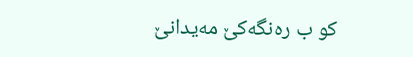كو ب ره‌نگه‌كێ‌ مه‌یدانێ‌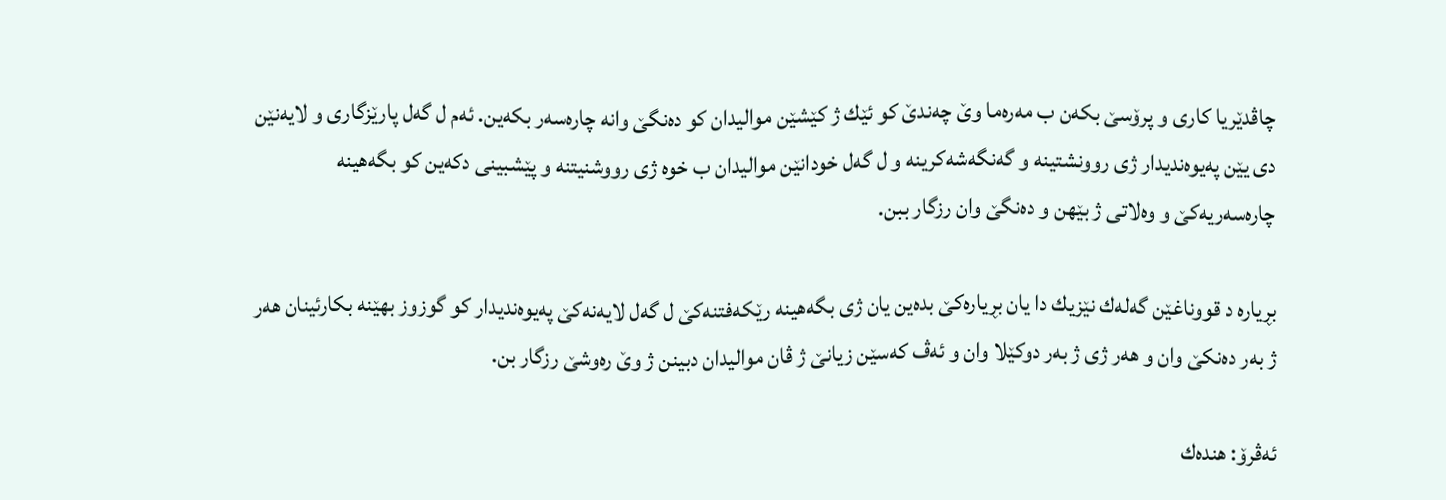چاڤدێریا كاری و پرۆسێ‌ بكه‌ن ب مه‌ره‌ما وێ‌ چه‌ندێ‌ كو ئێك ژ كێشێن موالیدان كو ده‌نگێ‌ وانه‌ چاره‌سه‌ر بكه‌ین. ئه‌م ل گه‌ل پارێزگاری و لایه‌نێن دی یێن په‌یوه‌ندیدار ژی روونشتینه‌ و گه‌نگه‌شه‌كرینه‌ و ل گه‌ل خودانێن موالیدان ب خوه‌ ژی رووشنیتنه‌ و پێشبینی دكه‌ین كو بگه‌هینه‌ چاره‌سه‌ریه‌كێ‌ و وه‌لاتی ژ بێهن و ده‌نگێ‌ وان رزگار ببن.

بڕیاره‌ د قووناغێن گه‌له‌ك نێزیك دا یان بڕیاره‌كێ‌ بده‌ین یان ژی بگه‌هینه‌ رێكه‌فتنه‌كێ‌ ل گه‌ل لایه‌نه‌كێ‌ په‌یوه‌ندیدار كو گوزوز بهێنه‌ بكارئینان هه‌ر ژ به‌ر ده‌نكێ‌ وان و هه‌ر ژی ژ به‌ر دوكێلا وان و ئه‌ڤ كه‌سێن زیانێ‌ ژ ڤان موالیدان دبینن ژ وێ‌ ره‌وشێ‌ رزگار بن.

ئه‌ڤرۆ: هنده‌ك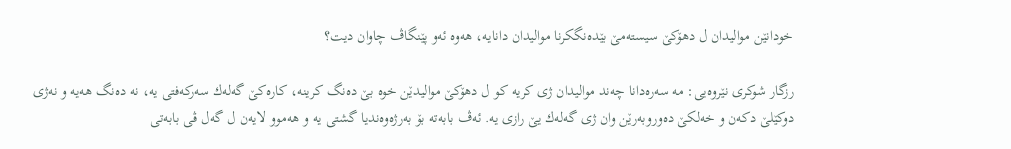خودانێن موالیدان ل دهۆكێ‌ سیسته‌مێ‌ بێده‌نگكرنا موالیدان دانایه‌، هه‌وه‌ ئه‌و پێنگاڤ چاوان دیت؟

رزگار شوكری نێروه‌یی: مه‌ سه‌ره‌دانا چه‌ند موالیدان ژی كریه‌ كو ل دهۆكێ‌ موالیدێن خوه‌ بێ‌ ده‌نگ كرینه‌، كاره‌كێ‌ گه‌له‌ك سه‌ركه‌فتی یه‌، نه‌ ده‌نگ هه‌یه‌ و نه‌ژی دوكێلێ‌ دكه‌ن و خه‌لكێ‌ ده‌وروبه‌رێن وان ژی گه‌له‌ك یێ‌ رازی یه‌. ئه‌ڤ بابه‌ته‌ بۆ به‌رژه‌وه‌ندیا گشتی یه‌ و هه‌موو لایه‌ن ل گه‌ل ڤی بابه‌تی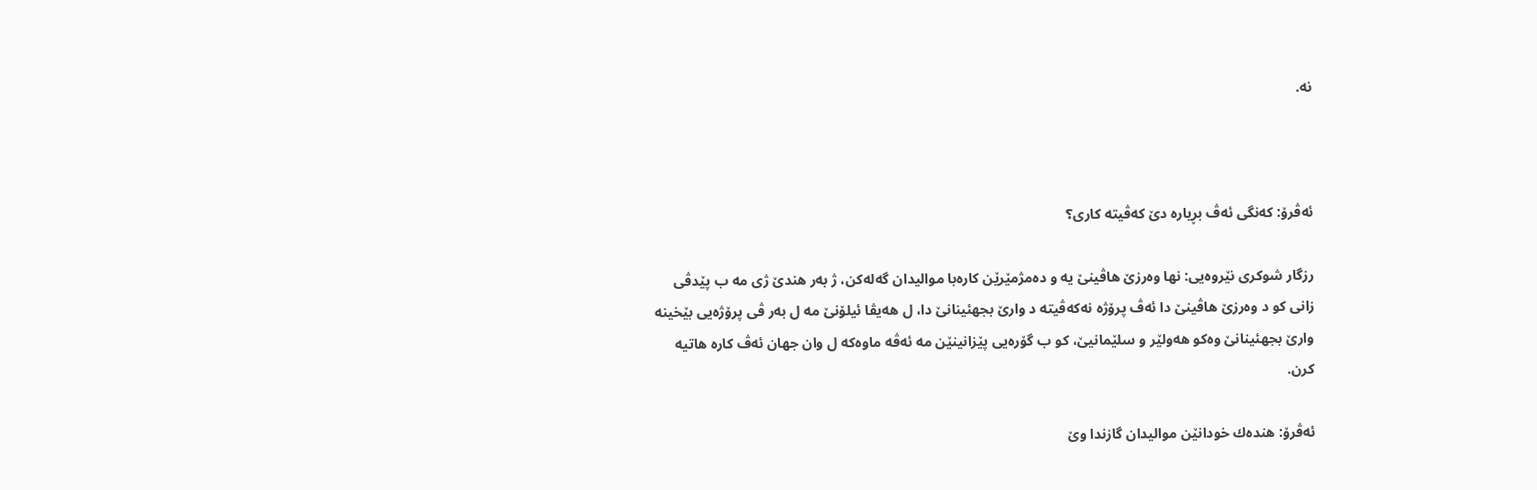نه‌.



ئه‌ڤرۆ: كه‌نگی ئه‌ڤ بڕیاره‌ دێ‌ كه‌ڤیته‌ كاری؟

رزگار شوكری نێروه‌یی: نها وه‌رزێ‌ هاڤینێ‌ یه‌ و ده‌مژمێرێن كاره‌با موالیدان گه‌له‌كن، ژ به‌ر هندێ‌ ژی مه‌ ب پێدڤی زانی كو د وه‌رزێ‌ هاڤینێ‌ دا ئه‌ڤ پرۆژه‌ نه‌كه‌ڤیته‌ د وارێ‌ بجهئینانێ‌ دا، ل هه‌یڤا ئیلۆنێ‌ مه‌ ل به‌ر ڤی پرۆژه‌یی بێخینه‌ وارێ‌ بجهئینانێ‌ وه‌كو هه‌ولێر و سلێمانیێ‌، كو ب گۆره‌یی پێزانینێن مه‌ ئه‌ڤه‌ ماوه‌كه‌ ل وان جهان ئه‌ڤ كاره‌ هاتیه‌ كرن.

ئه‌ڤرۆ: هنده‌ك خودانێن موالیدان گازندا وێ‌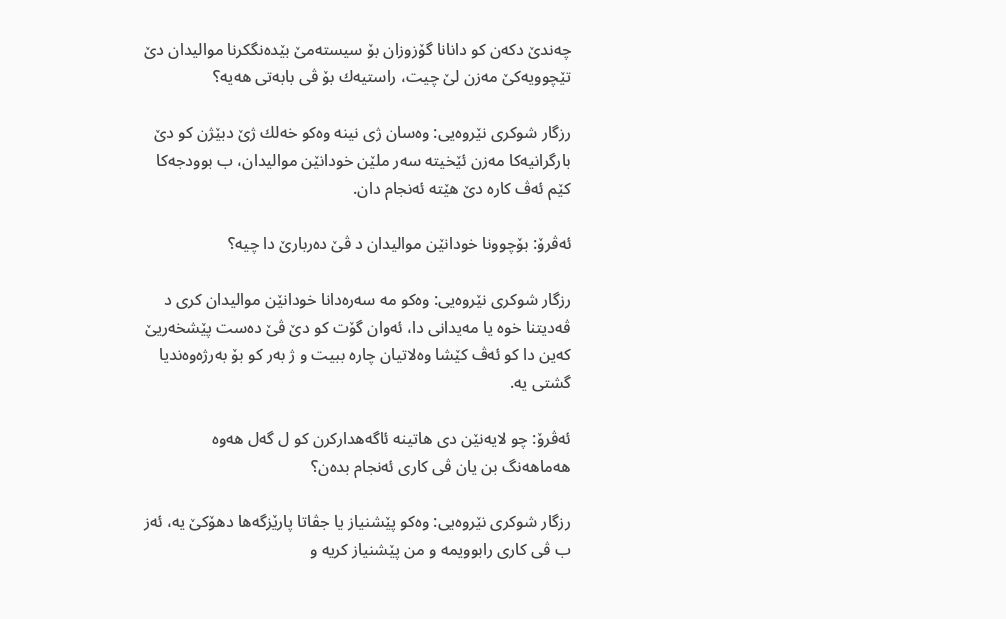چه‌ندێ‌ دكه‌ن كو دانانا گۆزوزان بۆ سیسته‌مێ‌ بێده‌نگكرنا موالیدان دێ‌ تێچوویه‌كێ‌ مه‌زن لێ‌ چیت، راستیه‌ك بۆ ڤی بابه‌تی هه‌یه‌؟

رزگار شوكری نێروه‌یی: وه‌سان ژی نینه‌ وه‌كو خه‌لك ژێ‌ دبێژن كو دێ‌ بارگرانیه‌كا مه‌زن ئێخیته‌ سه‌ر ملێن خودانێن موالیدان، ب بوودجه‌كا كێم ئه‌ڤ كاره‌ دێ‌ هێته‌ ئه‌نجام دان.

ئه‌ڤرۆ: بۆچوونا خودانێن موالیدان د ڤێ‌ ده‌ربارێ‌ دا چیه‌؟

رزگار شوكری نێروه‌یی: وه‌كو مه‌ سه‌ره‌دانا خودانێن موالیدان كری د ڤه‌دیتنا خوه‌ یا مه‌یدانی دا، ئه‌وان گۆت كو دێ‌ ڤێ‌ ده‌ست پێشخه‌ریێ‌ كه‌ین دا كو ئه‌ڤ كێشا وه‌لاتیان چاره‌ ببیت و ژ به‌ر كو بۆ به‌رژه‌وه‌ندیا گشتی یه‌.

ئه‌ڤرۆ: چو لایه‌نێن دی هاتینه‌ ئاگه‌هداركرن كو ل گه‌ل هه‌وه‌ هه‌ماهه‌نگ بن یان ڤی كاری ئه‌نجام بده‌ن؟

رزگار شوكری نێروه‌یی: وه‌كو پێشنیاز یا جڤاتا پارێزگه‌ها دهۆكێ‌ یه‌، ئه‌ز ب ڤی كاری رابوویمه‌ و من پێشنیاز كریه‌ و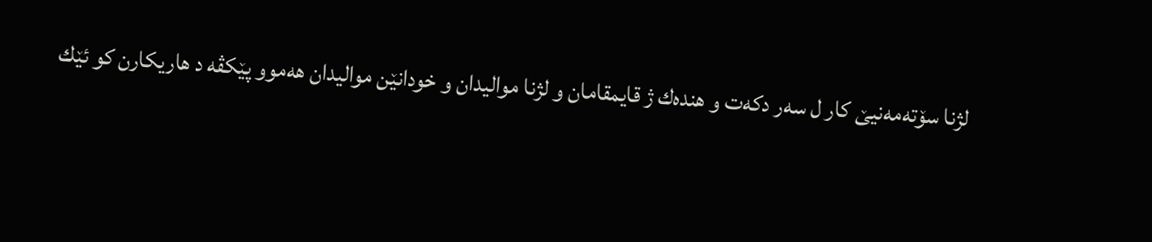لژنا سۆته‌مه‌نیێ‌ كار ل سه‌ر دكه‌ت و هنده‌ك ژ قایمقامان و لژنا موالیدان و خودانێن موالیدان هه‌موو پێكڤه‌ د هاریكارن كو ئێك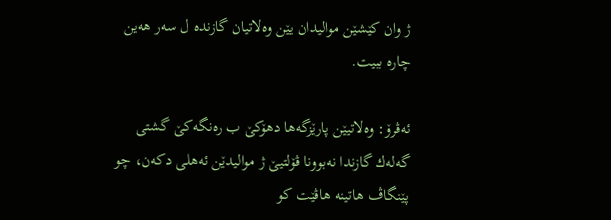ژ وان كێشێن موالیدان یێن وه‌لاتیان گازنده‌ ل سه‌ر هه‌ین چاره‌ ببیت.

ئه‌ڤرۆ: وه‌لاتیێن پارێزگه‌ها دهۆكێ‌ ب ره‌نگه‌كێ‌ گشتی گه‌له‌ك گازندا نه‌بوونا ڤۆلتیێ‌ ژ موالیدێن ئه‌هلی دكه‌ن، چو پێنگاڤ هاتینه‌ هاڤێت كو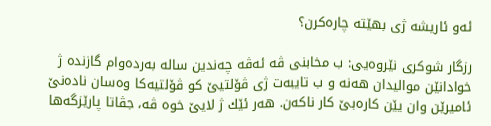ئه‌و ئاریشه‌ ژی بهێته‌ چاره‌كرن؟

رزگار شوكری نێروه‌یی: ب مخابنی ڤه‌ ئه‌ڤه‌ چه‌ندین ساله‌ به‌رده‌وام گازنده‌ ژ خوادانێن موالیدان هه‌نه‌ و ب تایبه‌ت ژی ڤۆلتیێ‌ كو ڤۆلتیه‌كا وه‌سان ناده‌نێ‌ ئامیرێن وان یێن كاره‌بێ‌ كار ناكه‌ن. هه‌ر ئێك ژ لایێ‌ خوه‌ ڤه‌، جڤاتا پارێزگه‌ها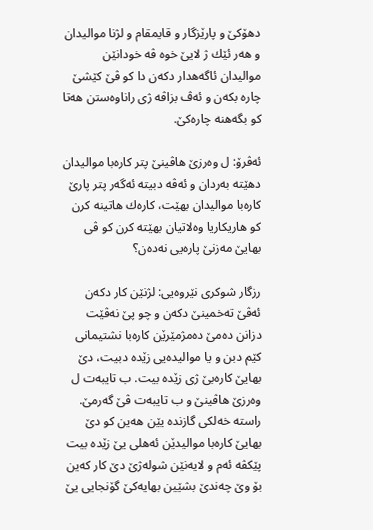دهۆكێ‌ و پارێزگار و قایمقام و لژنا موالیدان و هه‌ر ئێك ژ لایێ‌ خوه‌ ڤه‌ خودانێن موالیدان ئاگه‌هدار دكه‌ن دا كو ڤێ‌ كێشێ‌ چاره‌ بكه‌ن و ئه‌ڤ بزاڤه‌ ژی راناوه‌ستن هه‌تا كو بگه‌هنه‌ چاره‌كێ‌.

ئه‌ڤرۆ: ل وه‌رزێ‌ هاڤینێ‌ پتر كاره‌با موالیدان دهێته‌ به‌ردان و ئه‌ڤه‌ دبیته‌ ئه‌گه‌ر پتر پارێ‌ كاره‌با موالیدان بهێت، كاره‌ك هاتینه‌ كرن كو هاریكاریا وه‌لاتیان بهێته‌ كرن كو ڤی بهایێ‌ مه‌زنێ‌ پاره‌یی نه‌ده‌ن؟

رزگار شوكری نێروه‌یی: لژنێن كار دكه‌ن ئه‌ڤێ‌ ته‌خمینێ‌ دكه‌ن و چو پێ‌ نه‌ڤێت دزانن ده‌مێ‌ ده‌مژمێرێن كاره‌با نشتیمانی كێم دبن و یا موالیده‌یی زێده‌ دبیت، دێ‌ بهایێ‌ كاره‌بێ‌ ژی زێده‌ بیت. ب تایبه‌ت ل وه‌رزێ‌ هاڤینێ‌ و ب تایبه‌ت ڤێ‌ گه‌رمێ‌. راسته‌ خه‌لكی گازنده‌ یێن هه‌ین كو دێ‌ بهایێ‌ كاره‌با موالیدێن ئه‌هلی یێ‌ زێده‌ بیت پێكڤه‌ ئه‌م و لایه‌نێن شوله‌ژێ‌ دێ‌ كار كه‌ین بۆ وێ‌ چه‌ندێ‌ بشێین بهایه‌كێ‌ گۆنجایی یێ‌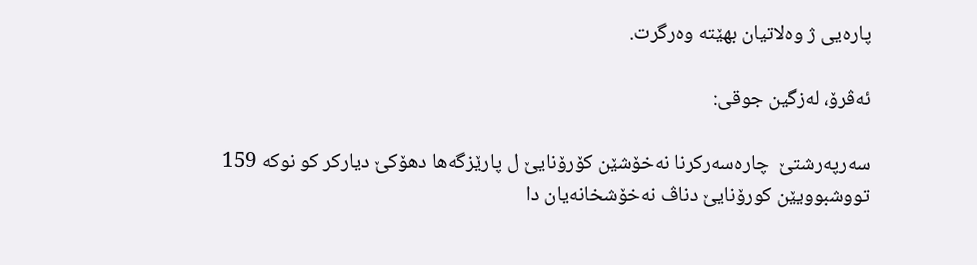پاره‌یی ژ وه‌لاتیان بهێته‌ وه‌رگرت.

ئه‌ڤرۆ، له‌زگین جوقی:

سه‌رپه‌رشتێ‌  چاره‌سه‌ركرنا نه‌خۆشێن كۆرۆنایێ‌ ل پارێزگه‌ها دهۆكێ‌ دیاركر كو نوكه‌ 159 تووشبوویێن كورۆنایێ‌ دناڤ نه‌خۆشخانه‌یان دا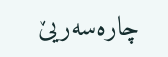چاره‌سه‌ریێ‌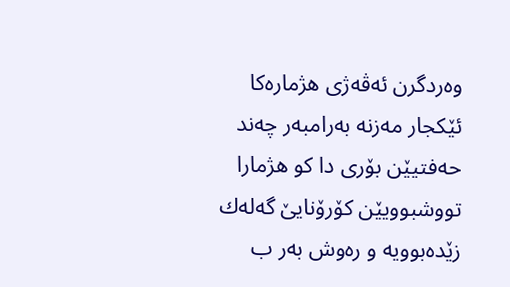وه‌ردگرن ئه‌ڤه‌ژی هژماره‌كا ئێكجار مه‌زنه‌ به‌رامبه‌ر چه‌ند حه‌فتیێن بۆری دا كو هژمارا تووشبوویێن كۆرۆنایێ‌ گه‌له‌ك زێده‌بوویه‌ و ره‌وش به‌ر ب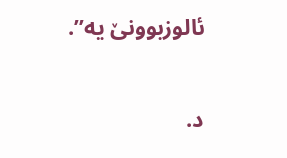ئالوزبوونێ‌ یه‌”.

د.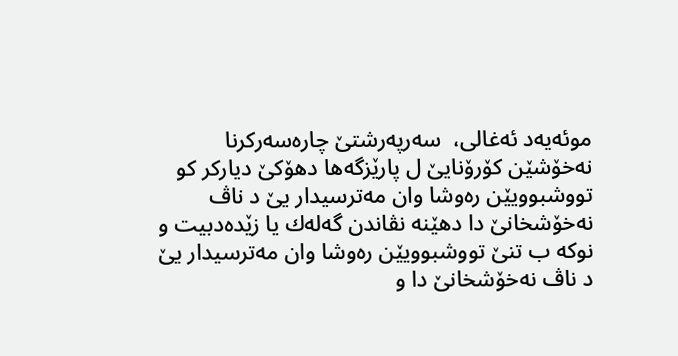موئه‌یه‌د ئه‌غالی،  سه‌رپه‌رشتێ‌ چاره‌سه‌ركرنا نه‌خۆشێن كۆرۆنایێ‌ ل پارێزگه‌ها دهۆكێ‌ دیاركر كو تووشبوویێن ره‌وشا وان مه‌ترسیدار یێ‌ د ناڤ نه‌خۆشخانێ‌ دا دهێنه‌ نڤاندن گه‌له‌ك یا زێده‌دبیت و نوكه‌ ب تنێ‌ تووشبوویێن ره‌وشا وان مه‌ترسیدار یێ‌ د ناڤ نه‌خۆشخانێ‌ دا و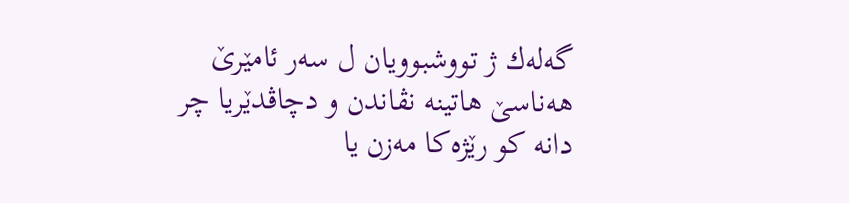گه‌له‌ك ژ تووشبوویان ل سه‌ر ئامێرێ‌ هه‌ناسێ‌ هاتینه‌ نڤاندن و دچاڤدێریا چر دانه‌ كو رێژه‌كا مه‌زن یا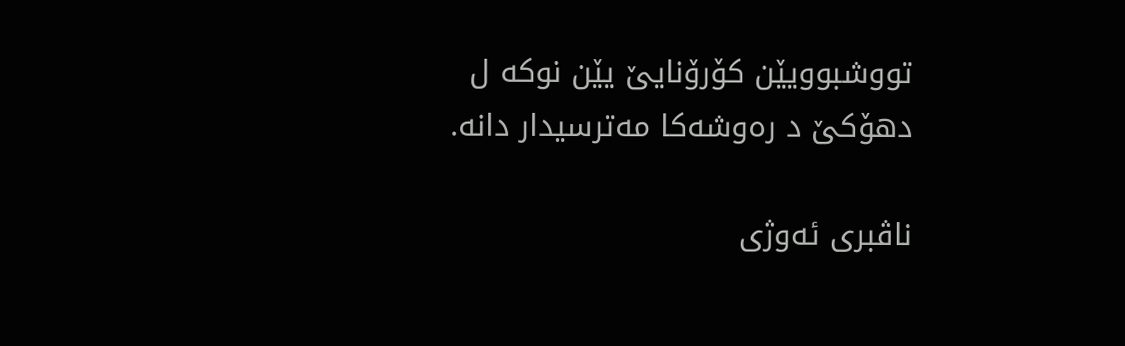تووشبوویێن كۆرۆنایێ‌ یێن نوكه‌ ل دهۆكێ‌ د ره‌وشه‌كا مه‌ترسیدار دانه‌.

ناڤبری ئه‌وژی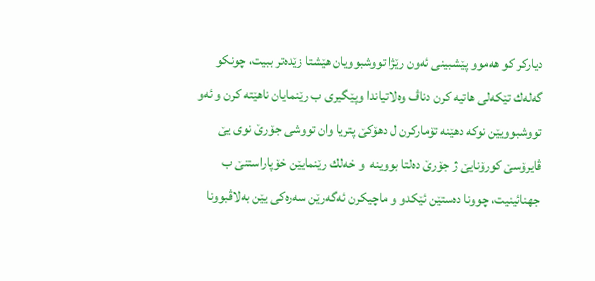دیاركر كو هه‌موو پێشبینی ئه‌ون رێژا تووشبوویان هێشتا زێده‌تر ببیت، چونكو گه‌له‌ك تێكه‌لی هاتیه‌ كرن دناڤ وه‌لاتیاندا وپێگیری ب رێنمایان ناهێته‌ كرن و ئه‌و تووشبوویێن نوكه‌ دهێنه‌ تۆماركرن ل دهۆكێ‌ پتریا وان تووشی جۆرێ‌ نوی یێ‌ ڤایرۆسێ‌ كورۆنایێ‌ ژ جۆرێ‌ ده‌لتا بووینه‌  و خه‌لك رێنمایێن خۆپاراستنێ‌ ب جهنائینیت، چوونا ده‌ستێن ئێكدو و ماچیكرن ئه‌گه‌رێن سه‌ره‌كی یێن به‌لاڤبوونا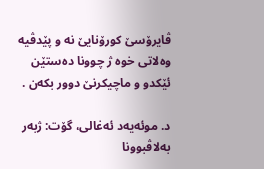ڤایرۆسێ‌ كورۆنایێ‌ نه‌ و پێدڤیه‌ وه‌لاتی خوه‌ ژ چوونا ده‌ستێن ئێكدو و ماچیكرنێ‌ دوور بكه‌ن .

د. موئه‌یه‌د ئه‌غالی، گۆت: ژبه‌ر به‌لاڤبوونا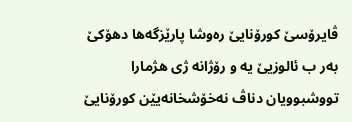ڤایرۆسێ‌ كورۆنایێ‌ ره‌وشا پارێزگه‌ها دهۆكێ‌ به‌ر ب ئالوزیێ‌ یه‌ و رۆژانه‌ ژی هژمارا تووشبوویان دناڤ نه‌خۆشخانه‌یێن كورۆنایێ‌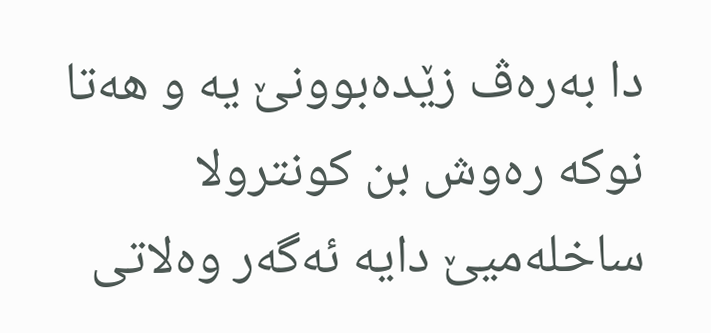دا به‌ره‌ڤ زێده‌بوونێ‌ یه‌ و هه‌تا نوكه‌ ره‌وش بن كونترولا ساخله‌میێ‌ دایه‌ ئه‌گه‌ر وه‌لاتی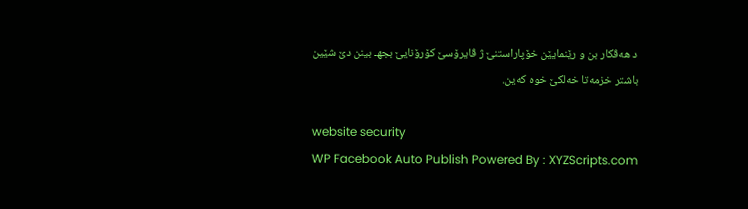د هه‌ڤكار بن و رێنمایێن خۆپاراستنێ‌ ژ ڤایرۆسێ‌ كۆرۆنایێ‌ بجهـ بینن دێ‌ شێین باشتر خزمه‌تا خه‌لكێ‌ خوه‌ كه‌ین.

website security
WP Facebook Auto Publish Powered By : XYZScripts.com